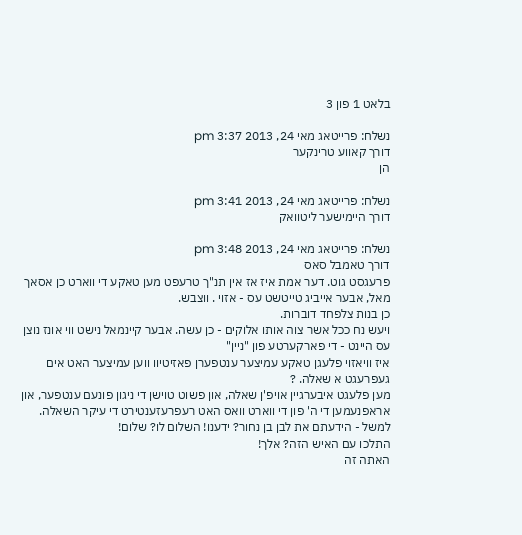בלאט 1 פון 3

נשלח: פרייטאג מאי 24, 2013 3:37 pm
דורך קאווע טרינקער
הן

נשלח: פרייטאג מאי 24, 2013 3:41 pm
דורך היימישער ליטוואק

נשלח: פרייטאג מאי 24, 2013 3:48 pm
דורך טאמבל סאס
פרעגסט גוט. דער אמת איז אז אין תנ"ך טרעפט מען טאקע די ווארט כן אסאך מאל, אבער אייביג טייטשט עס - אזוי . ווצבש.
כן בנות צלפחד דוברות.
ויעש נח ככל אשר צוה אותו אלוקים - כן עשה. אבער קיינמאל נישט ווי אונז נוצן עס היינט - די פארקערטע פון "ניין"
איז וויאזוי פלעגן טאקע עמיצער ענטפערן פאזיטיוו ווען עמיצער האט אים געפרעגט א שאלה. ?
מען פלעגט איבערגיין אויפ'ן שאלה, און פשוט טוישן די ניגון פונעם ענטפער, און אראפנעמען די ה' פון די ווארט וואס האט רעפרעזענטירט די עיקר השאלה.
למשל - הידעתם את לבן בן נחור? ידענו! השלום לו? שלום!
התלכו עם האיש הזה? אלך!
האתה זה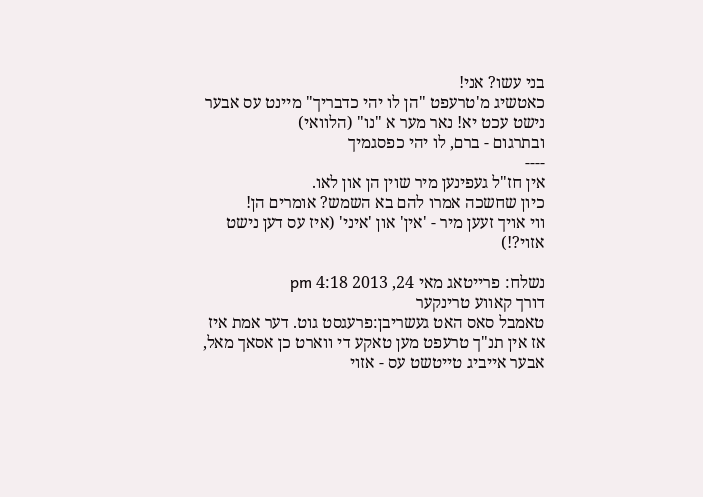בני עשו? אני!
כאטשיג מ'טרעפט "הן לו יהי כדבריך" מיינט עס אבער נישט עכט יא! נאר מער א "נו" (הלוואי)
ובתרגום - ברם, לו יהי כפסגמיך
----
אין חז"ל געפינען מיר שוין הן און לאו.
כיון שחשכה אמרו להם בא השמש? אומרים הן!
ווי אויך זעען מיר - 'אין' און 'איני' (איז עס דען נישט אזוי?!)

נשלח: פרייטאג מאי 24, 2013 4:18 pm
דורך קאווע טרינקער
טאמבל סאס האט געשריבן:פרעגסט גוט. דער אמת איז אז אין תנ"ך טרעפט מען טאקע די ווארט כן אסאך מאל, אבער אייביג טייטשט עס - אזוי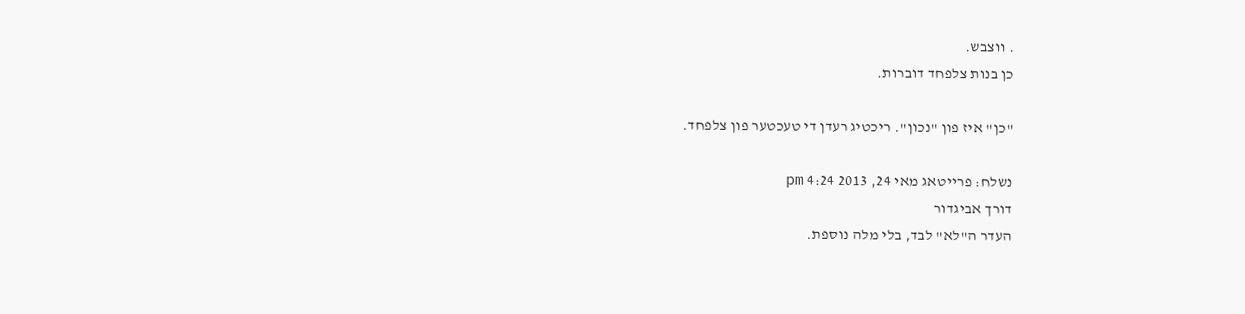. ווצבש.
כן בנות צלפחד דוברות.

"כן" איז פון "נכון". ריכטיג רעדן די טעכטער פון צלפחד.

נשלח: פרייטאג מאי 24, 2013 4:24 pm
דורך אביגדור
העדר ה"לא" לבד, בלי מלה נוספת.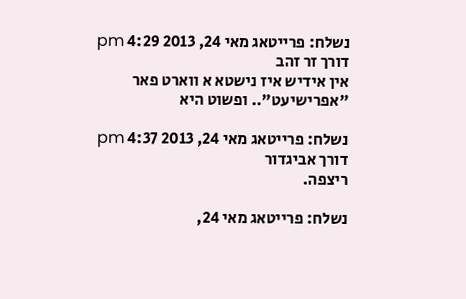נשלח: פרייטאג מאי 24, 2013 4:29 pm
דורך זר זהב
אין אידיש איז נישטא א ווארט פאר "אפרישיעט".. ופשוט היא

נשלח: פרייטאג מאי 24, 2013 4:37 pm
דורך אביגדור
ריצפה.

נשלח: פרייטאג מאי 24,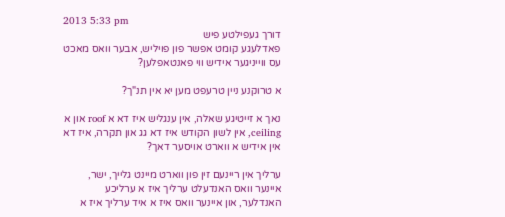2013 5:33 pm
דורך געפילטע פיש
פאדלעגע קומט אפשר פון פויליש, אבער וואס מאכט עס ווייניגער אידיש ווי פאנטאפלען?

א טרוקנע ניין טרעפט מען יא אין תנ"ך?

נאך א זייטיגע שאלה, אין ענגליש איז דא א roof און א ceiling, אין לשון הקודש איז דא גג און תקרה, איז דא אין אידיש א ווארט אויסער דאך?

ערליך אין ריינעם זין פון ווארט מיינט גלייך, ישר, איינער וואס האנדעלט ערליך איז א ערליכע האנדלער, און איינער וואס איז א איד ערליך איז א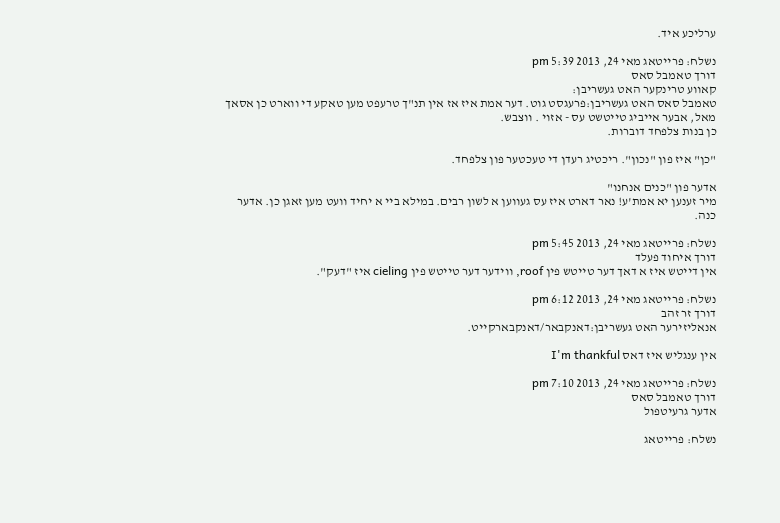ערליכע איד.

נשלח: פרייטאג מאי 24, 2013 5:39 pm
דורך טאמבל סאס
קאווע טרינקער האט געשריבן:
טאמבל סאס האט געשריבן:פרעגסט גוט. דער אמת איז אז אין תנ"ך טרעפט מען טאקע די ווארט כן אסאך מאל, אבער אייביג טייטשט עס - אזוי . ווצבש.
כן בנות צלפחד דוברות.

"כן" איז פון "נכון". ריכטיג רעדן די טעכטער פון צלפחד.

אדער פון "כנים אנחנו"
מיר זענען יא אמת'ע! נאר דארט איז עס געווען א לשון רבים. במילא ביי א יחיד וועט מען זאגן כן. אדער כנה.

נשלח: פרייטאג מאי 24, 2013 5:45 pm
דורך איחוד פעלד
אין דייטש איז א דאך דער טייטש פין roof, ווידער דער טייטש פין cieling איז "דעק".

נשלח: פרייטאג מאי 24, 2013 6:12 pm
דורך זר זהב
אנאליזירער האט געשריבן:דאנקבאר/דאנקבארקייט.

אין ענגליש איז דאס I'm thankful

נשלח: פרייטאג מאי 24, 2013 7:10 pm
דורך טאמבל סאס
אדער גרעיטפול

נשלח: פרייטאג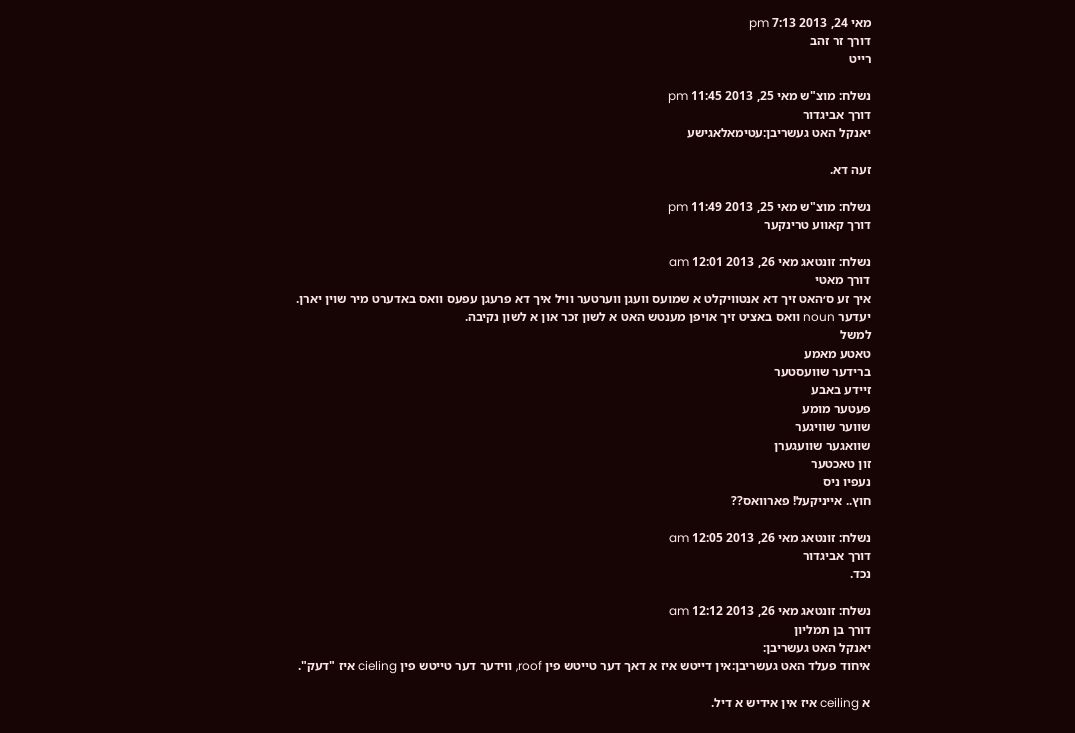מאי 24, 2013 7:13 pm
דורך זר זהב
רייט

נשלח: מוצ"ש מאי 25, 2013 11:45 pm
דורך אביגדור
יאנקל האט געשריבן:עטימאלאגישע

זעה דא.

נשלח: מוצ"ש מאי 25, 2013 11:49 pm
דורך קאווע טרינקער

נשלח: זונטאג מאי 26, 2013 12:01 am
דורך מאטי
איך זע ס׳האט זיך דא אנטוויקלט א שמועס וועגן ווערטער וויל איך דא פרעגן עפעס וואס באדערט מיר שוין יארן.
יעדער noun וואס באציט זיך אויפן מענטש האט א לשון זכר און א לשון נקיבה.
למשל
טאטע מאמע
ברידער שוועסטער
זיידע באבע
פעטער מומע
שווער שוויגער
שוואגער שוועגערן
זון טאכטער
נעפיו ניס
חוץ.. אייניקעל! פארוואס??

נשלח: זונטאג מאי 26, 2013 12:05 am
דורך אביגדור
נכד.

נשלח: זונטאג מאי 26, 2013 12:12 am
דורך בן תמליון
יאנקל האט געשריבן:
איחוד פעלד האט געשריבן:אין דייטש איז א דאך דער טייטש פין roof, ווידער דער טייטש פין cieling איז "דעק".

א ceiling איז אין אידיש א דיל.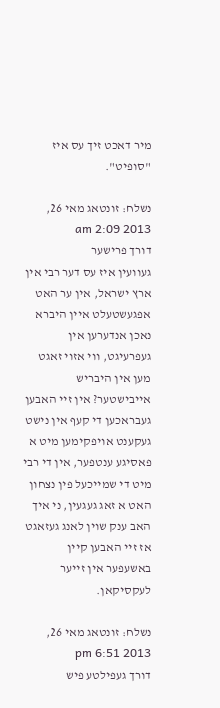מיר דאכט זיך עס איז "סופיט".

נשלח: זונטאג מאי 26, 2013 2:09 am
דורך פרישער
געוועין איז עס דער רבי אין ארץ ישראל, אין ער האט אפגעשטעלט איין היברא נאכן אנדערען אין געפרעיגט, ווי אזוי זאגט מען אין היבריש אייבישטער? אין זיי האבען געבראכען די קעף אין נישט געקענט אויפקימען מיט א פאסיגע ענטפער, אין די רבי מיט די שמייכעל פין נצחון האט א זאג געגעין, ני איך האב ענק שוין לאנג געזאגט אז זיי האבען קיין באשעפער אין זייער לעקסיקאן.

נשלח: זונטאג מאי 26, 2013 6:51 pm
דורך געפילטע פיש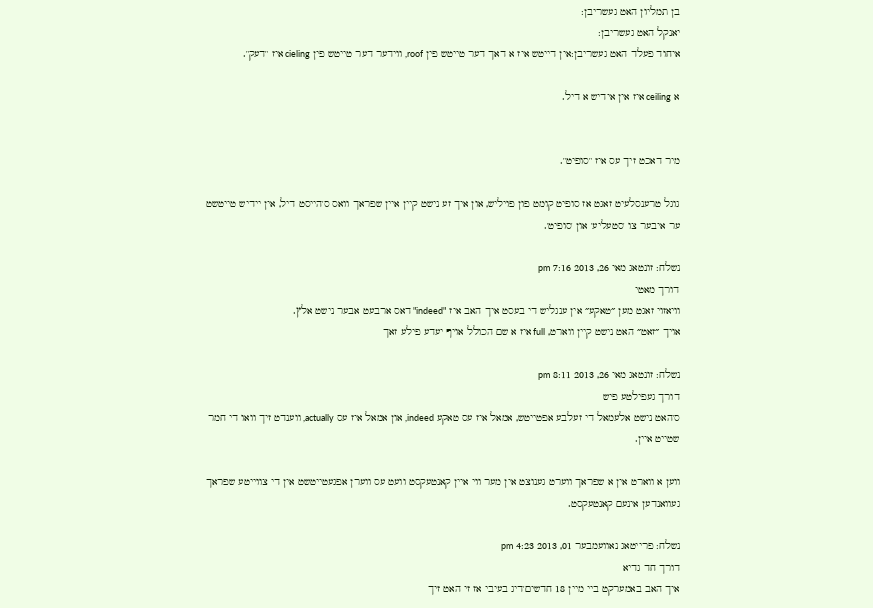בן תמליון האט געשריבן:
יאנקל האט געשריבן:
איחוד פעלד האט געשריבן:אין דייטש איז א דאך דער טייטש פין roof, ווידער דער טייטש פין cieling איז "דעק".

א ceiling איז אין אידיש א דיל.


מיר דאכט זיך עס איז "סופיט".

גוגל טרענסלעיט זאגט אז סופיט קומט פון פויליש, און איך זע נישט קיין איין שפראך וואס ס'הייסט דיל, אין יידיש טייטשט ער איבער צו 'סטעליע' און 'סופיט'.

נשלח: זונטאג מאי 26, 2013 7:16 pm
דורך מאטי
וויאזוי זאגט מען ״טאקע״ אין ענגליש די בעסט איך האב איז "indeed" דאס ארבעט אבער נישט אלץ.
אויך ״זאט״ האט נישט קיין ווארט, full איז א שם הכולל אויף יעדע פילע זאך

נשלח: זונטאג מאי 26, 2013 8:11 pm
דורך געפילטע פיש
ס'האט נישט אלעמאל די זעלבע אפטייטש, אמאל איז עס טאקע indeed, און אמאל איז עס actually, ווענדט זיך וואו די חמר שטייט איין.

ווען א ווארט אין א שפראך ווערט גענוצט אין מער ווי איין קאנטעקסט וועט עס ווערן אפגעטייטשט אין די צווייטע שפראך געוואנדען אינעם קאנטעקסט.

נשלח: פרייטאג נאוועמבער 01, 2013 4:23 pm
דורך חד גדיא
איך האב באמערקט ביי מיין 18 חדשים'דיג בעיבי אז זי האט זיך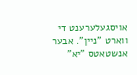אויסגעלערענט די ווארט "ניין". אבער אנשטאטס "יא"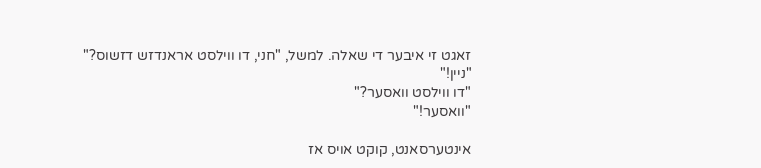זאגט זי איבער די שאלה. למשל, "חני, דו ווילסט אראנדזש דזשוס?"
"ניין!"
"דו ווילסט וואסער?"
"וואסער!"

אינטערסאנט, קוקט אויס אז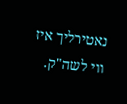נאטירליך איז ווי לשה"ק.